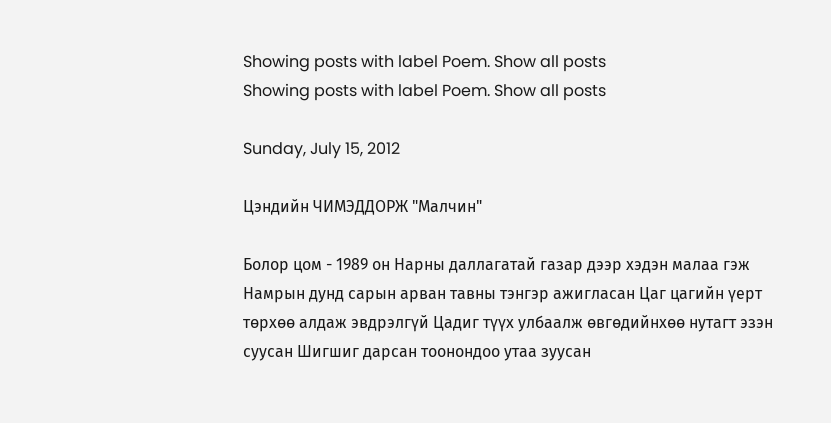Showing posts with label Poem. Show all posts
Showing posts with label Poem. Show all posts

Sunday, July 15, 2012

Цэндийн ЧИМЭДДОРЖ "Малчин"

Болор цом - 1989 он Нарны даллагатай газар дээр хэдэн малаа гэж Намрын дунд сарын арван тавны тэнгэр ажигласан Цаг цагийн үерт төрхөө алдаж эвдрэлгүй Цадиг түүх улбаалж өвгөдийнхөө нутагт эзэн суусан Шигшиг дарсан тоонондоо утаа зуусан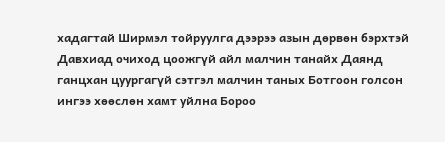хадагтай Ширмэл тойруулга дээрээ азын дөрвөн бэрхтэй Давхиад очиход цоожгүй айл малчин танайх Даянд ганцхан цуургагүй сэтгэл малчин таных Ботгоон голсон ингээ хөөслөн хамт уйлна Бороо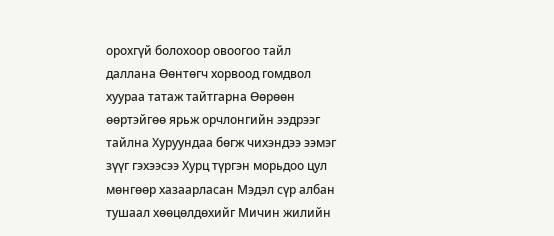орохгүй болохоор овоогоо тайл даллана Өөнтөгч хорвоод гомдвол хуураа татаж тайтгарна Өөрөөн өөртэйгөө ярьж орчлонгийн ээдрээг тайлна Хуруундаа бөгж чихэндээ ээмэг зүүг гэхээсээ Хурц түргэн морьдоо цул мөнгөөр хазаарласан Мэдэл сүр албан тушаал хөөцөлдөхийг Мичин жилийн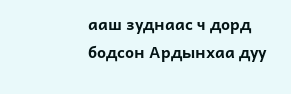ааш зуднаас ч дорд бодсон Ардынхаа дуу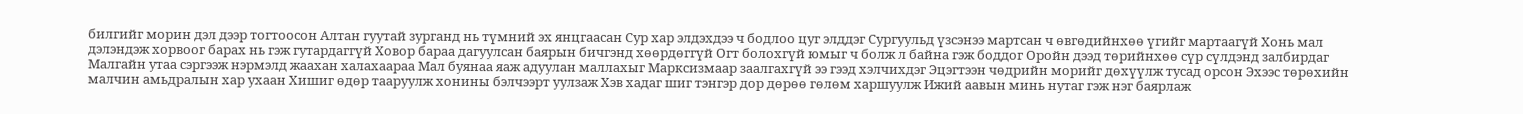билгийг морин дэл дээр тогтоосон Алтан гуутай зурганд нь түмний эх янцгаасан Сур хар элдэхдээ ч бодлоо цуг элддэг Сургуульд үзсэнээ мартсан ч өвгөдийнхөө үгийг мартаагүй Хонь мал дэлэндэж хорвоог барах нь гэж гутардаггүй Ховор бараа дагуулсан баярын бичгэнд хөөрдөггүй Огт болохгүй юмыг ч болж л байна гэж боддог Оройн дээд төрийнхөө сүр сүлдэнд залбирдаг Малгайн утаа сэргээж нэрмэлд жаахан халахаараа Мал буянаа яаж адуулан маллахыг Марксизмаар заалгахгүй ээ гээд хэлчихдэг Эцэгтээн чөдрийн морийг дөхүүлж тусад орсон Эхээс төрөхийн малчин амьдралын хар ухаан Хишиг өдөр тааруулж хонины бэлчээрт уулзаж Хэв хадаг шиг тэнгэр дор дөрөө гөлөм харшуулж Ижий аавын минь нутаг гэж нэг баярлаж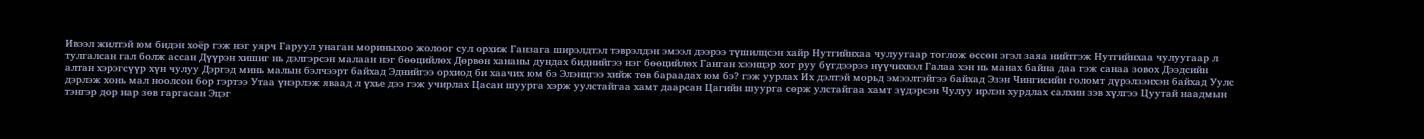Ивээл жилтэй юм бидэн хоёр гэж нэг уярч Гаруул унаган мориныхоо жолоог сул орхиж Ганзага ширэлдтэл тэврэлдэн эмээл дээрээ түшилцсэн хайр Нутгийнхаа чулуугаар тоглож өссөн эгэл заяа нийтгэж Нутгийнхаа чулуугаар л тулгалсан гал болж ассан Дүүрэн хишиг нь дэлгэрсэн малаан нэг бөөцийлөх Дөрвөн хананы дундах биднийгээ нэг бөөцийлөх Ганган хээнцэр хот руу бүгдээрээ нүүчихвэл Галаа хэн нь манах байна даа гэж санаа зовох Дээдсийн алтан хэрэгсүүр хүн чулуу Дэргэд минь малын бэлчээрт байхад Эднийгээ орхиод би хаачих юм бэ Элэнцгээ хийж төв бараадах юм бэ? гэж уурлах Их дэлтэй морьд эмээлтэйгээ байхад Эзэн Чингисийн голомт дүрэлзэнхэн байхад Уулс дэрлэж хонь мал ноолсон бор гэртээ Утаа үнэрлэж яваад л үхье дээ гэж учирлах Цасан шуурга хэрж уулстайгаа хамт даарсан Цагийн шуурга сөрж улстайгаа хамт зүдэрсэн Чулуу ирлэн хурдлах салхин зэв хүлгээ Цуутай наадмын тэнгэр дор нар зөв гаргасан Эцэг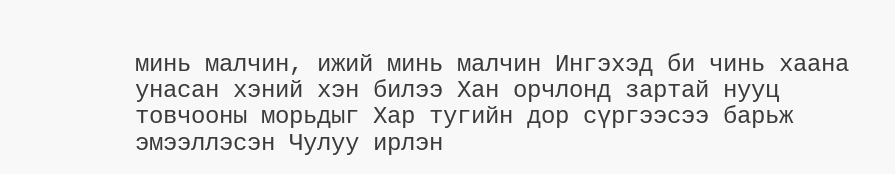минь малчин, ижий минь малчин Ингэхэд би чинь хаана унасан хэний хэн билээ Хан орчлонд зартай нууц товчооны морьдыг Хар тугийн дор сүргээсээ барьж эмээллэсэн Чулуу ирлэн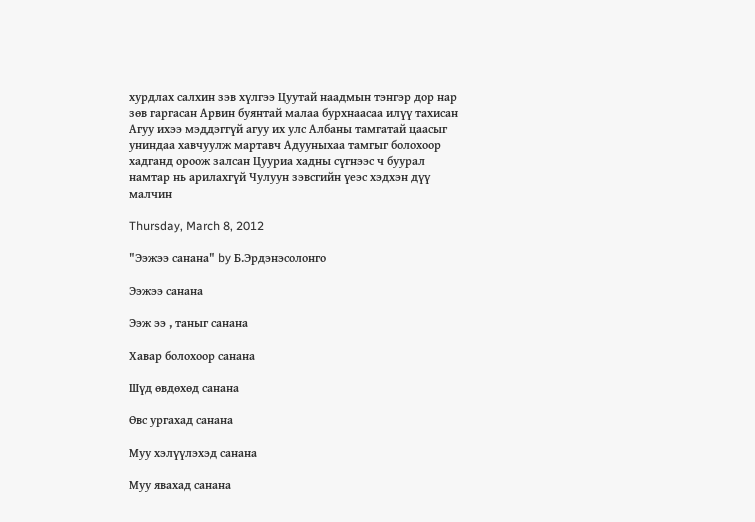хурдлах салхин зэв хүлгээ Цуутай наадмын тэнгэр дор нар зөв гаргасан Арвин буянтай малаа бурхнаасаа илүү тахисан Агуу ихээ мэддэггүй агуу их улс Албаны тамгатай цаасыг униндаа хавчуулж мартавч Адууныхаа тамгыг болохоор хадганд ороож залсан Цууриа хадны сүгнээс ч буурал намтар нь арилахгүй Чулуун зэвсгийн үеэс хэдхэн дүү малчин

Thursday, March 8, 2012

"Ээжээ санана" by Б.Эрдэнэсолонго

Ээжээ санана

Ээж ээ , таныг санана

Хавар болохоор санана

Шүд өвдөхөд санана

Өвс ургахад санана

Муу хэлүүлэхэд санана

Муу явахад санана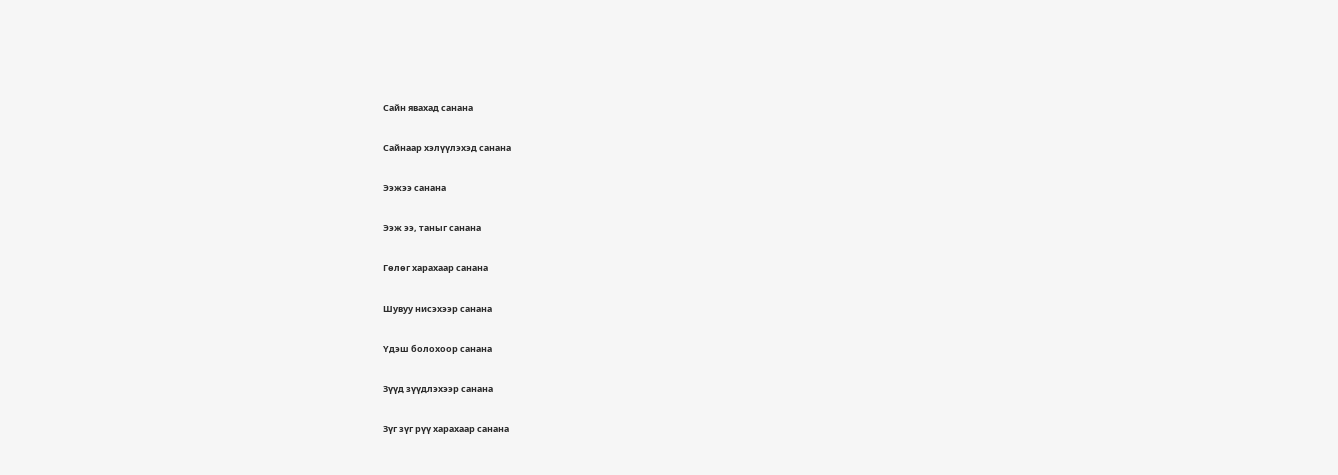Сайн явахад санана

Сайнаар хэлүүлэхэд санана

Ээжээ санана

Ээж ээ, таныг санана

Гөлөг харахаар санана

Шувуу нисэхээр санана

Үдэш болохоор санана

Зүүд зүүдлэхээр санана

Зүг зүг рүү харахаар санана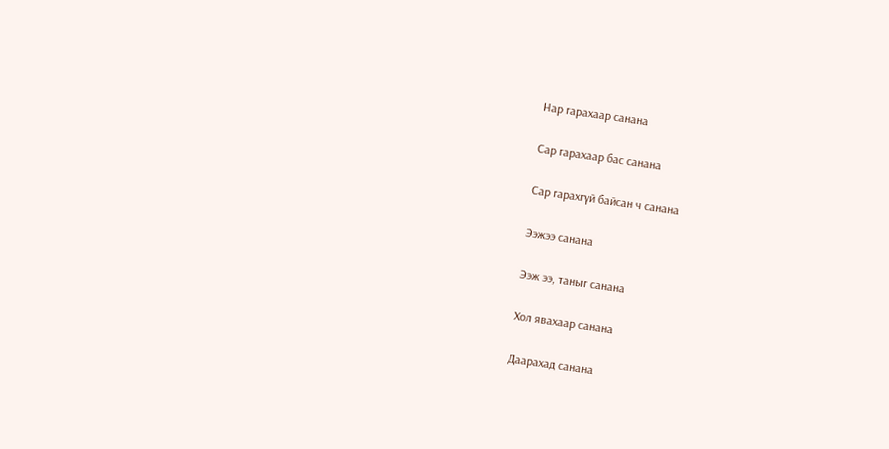Нар гарахаар санана

Сар гарахаар бас санана

Сар гарахгүй байсан ч санана

Ээжээ санана

Ээж ээ, таныг санана

Хол явахаар санана

Даарахад санана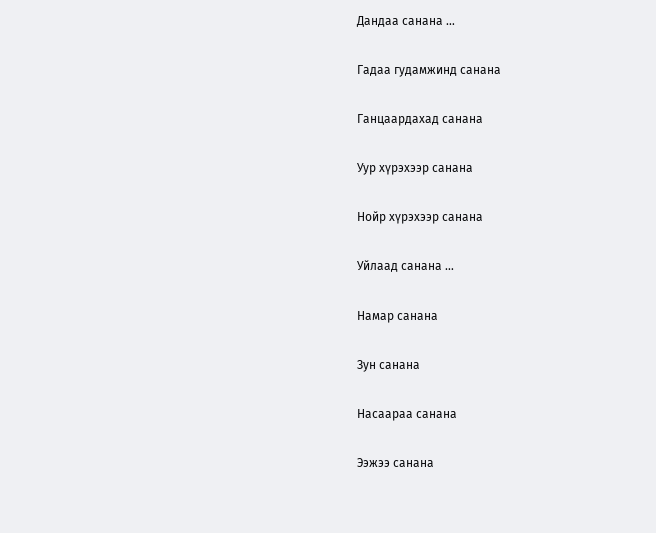Дандаа санана …

Гадаа гудамжинд санана

Ганцаардахад санана

Уур хүрэхээр санана

Нойр хүрэхээр санана

Уйлаад санана …

Намар санана

Зун санана

Насаараа санана

Ээжээ санана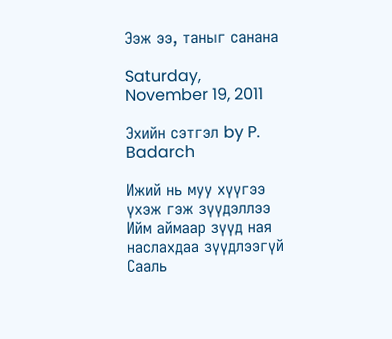Ээж ээ, таныг санана

Saturday, November 19, 2011

Эхийн сэтгэл by P. Badarch

Ижий нь муу хүүгээ үхэж гэж зүүдэллээ
Ийм аймаар зүүд ная наслахдаа зүүдлээгүй
Сааль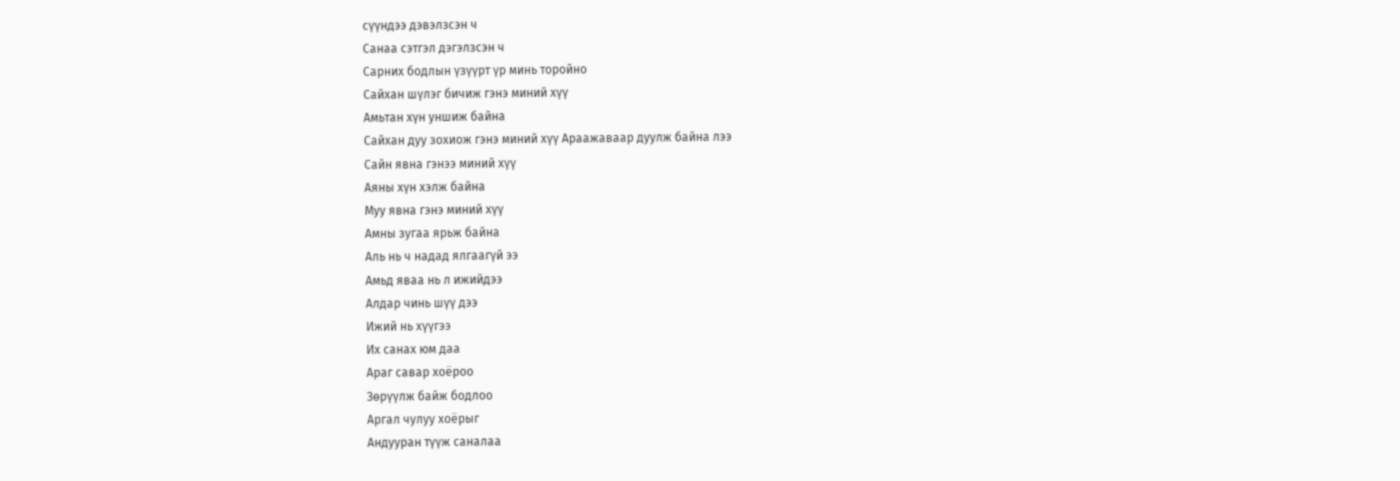сүүндээ дэвэлзсэн ч
Санаа сэтгэл дэгэлзсэн ч
Сарних бодлын үзүүрт үр минь торойно
Сайхан шүлэг бичиж гэнэ миний хүү
Амьтан хүн уншиж байна
Сайхан дуу зохиож гэнэ миний хүү Араажаваар дуулж байна лээ
Сайн явна гэнээ миний хүү
Аяны хүн хэлж байна
Муу явна гэнэ миний хүү
Амны зугаа ярьж байна
Аль нь ч надад ялгаагүй ээ
Амьд яваа нь л ижийдээ
Алдар чинь шүү дээ
Ижий нь хүүгээ
Их санах юм даа
Араг савар хоёроо
Зөрүүлж байж бодлоо
Аргал чулуу хоёрыг
Андууран түүж саналаа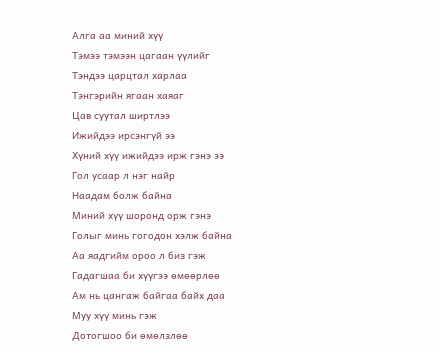Алга аа миний хүү
Тэмээ тэмээн цагаан үүлийг
Тэндээ царцтал харлаа
Тэнгэрийн ягаан хаяаг
Цав суутал ширтлээ
Ижийдээ ирсэнгүй ээ
Хүний хүү ижийдээ ирж гэнэ ээ
Гол усаар л нэг найр
Наадам болж байна
Миний хүү шоронд орж гэнэ
Голыг минь гогодон хэлж байна
Аа яадгийм ороо л биз гэж
Гадагшаа би хүүгээ өмөөрлөө
Ам нь цангаж байгаа байх даа
Муу хүү минь гэж
Дотогшоо би өмөлзлөө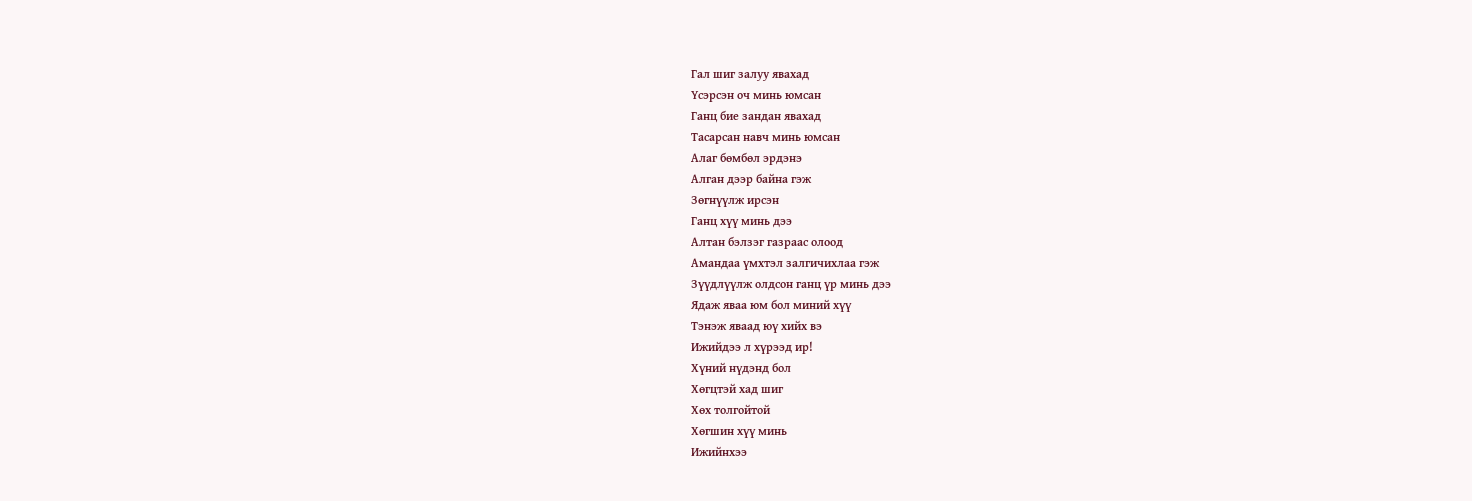Гал шиг залуу явахад
Үсэрсэн оч минь юмсан
Ганц бие зандан явахад
Тасарсан навч минь юмсан
Алаг бөмбөл эрдэнэ
Алган дээр байна гэж
Зөгнүүлж ирсэн
Ганц хүү минь дээ
Алтан бэлзэг газраас олоод
Амандаа үмхтэл залгичихлаа гэж
Зүүдлүүлж олдсон ганц үр минь дээ
Ядаж яваа юм бол миний хүү
Тэнэж яваад юү хийх вэ
Ижийдээ л хүрээд ир!
Хүний нүдэнд бол
Хөгцтэй хад шиг
Хөх толгойтой
Хөгшин хүү минь
Ижийнхээ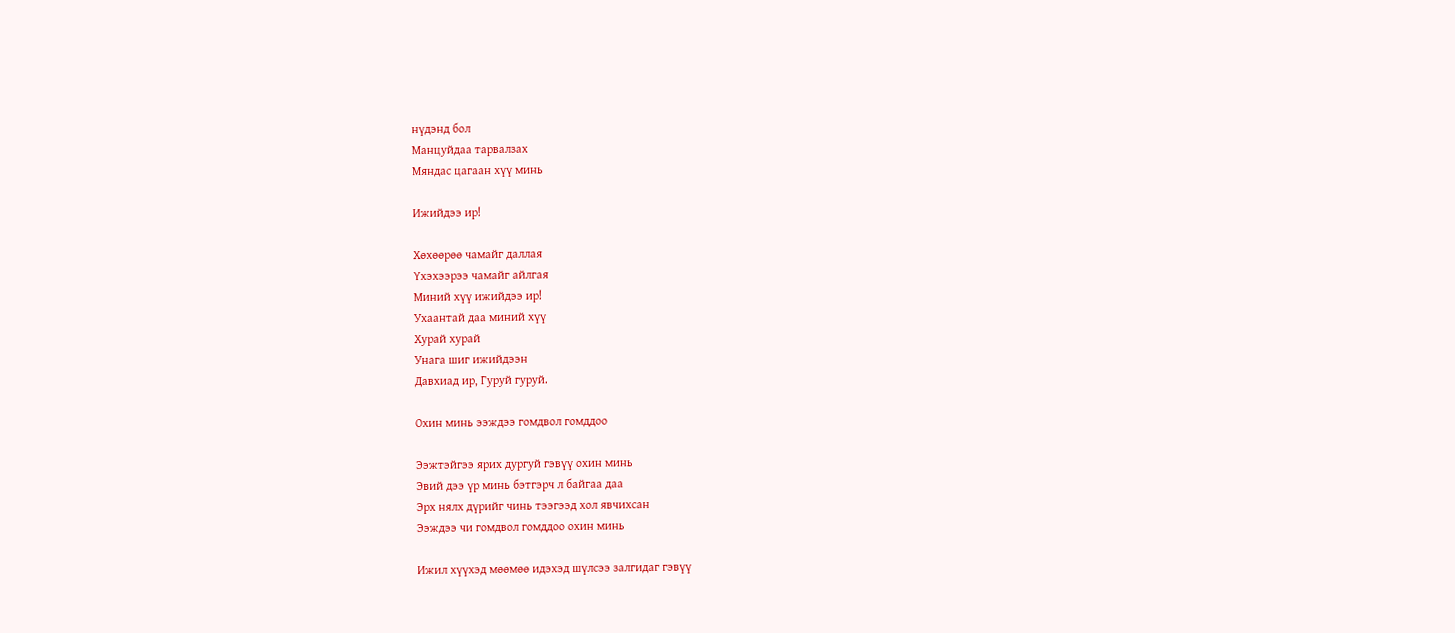нүдэнд бол
Манцуйдаа тарвалзах
Мяндас цагаан хүү минь

Ижийдээ ир!

Хөхөөрөө чамайг даллая
Yхэхээрээ чамайг айлгая
Миний хүү ижийдээ ир!
Ухаантай даа миний хүү
Хурай хурай
Унага шиг ижийдээн
Давхиад ир, Гуруй гуруй.

Охин минь ээждээ гомдвол гомддоо

Ээжтэйгээ ярих дургуй гэвүү охин минь
Эвий дээ үр минь бэтгэрч л байгаа даа
Эрх нялх дүрийг чинь тээгээд хол явчихсан
Ээждээ чи гомдвол гомддоо охин минь

Ижил хүүхэд мөөмөө идэхэд шүлсээ залгидаг гэвүү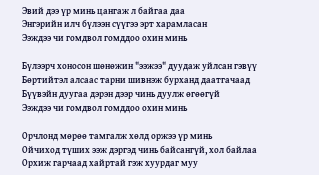Эвий дээ үр минь цангаж л байгаа даа
Энгэрийн илч бүлээн сүүгээ эрт харамласан
Ээждээ чи гомдвол гомддоо охин минь

Бүлээрч хоносон шөнөжин "ээжээ" дуудаж уйлсан гэвүү
Бөртийтэл алсаас тарни шивнэж бурханд даатгачаад
Бүүвэйн дуугаа дэрэн дээр чинь дуулж өгөөгүй
Ээждээ чи гомдвол гомддоо охин минь

Орчлонд мөрөө тамгалж хөлд оржээ үр минь
Ойчиход түших ээж дэргэд чинь байсангүй, хол байлаа
Орхиж гарчаад хайртай гэж хуурдаг муу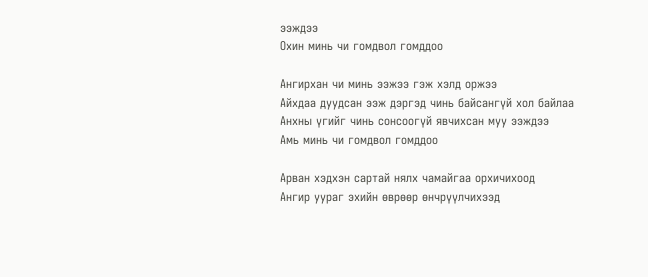ээждээ
Охин минь чи гомдвол гомддоо

Ангирхан чи минь ээжээ гэж хэлд оржээ
Айхдаа дуудсан ээж дэргэд чинь байсангүй хол байлаа
Анхны үгийг чинь сонсоогүй явчихсан муу ээждээ
Амь минь чи гомдвол гомддоо

Арван хэдхэн сартай нялх чамайгаа орхичихоод
Ангир уураг эхийн өврөөр өнчрүүлчихээд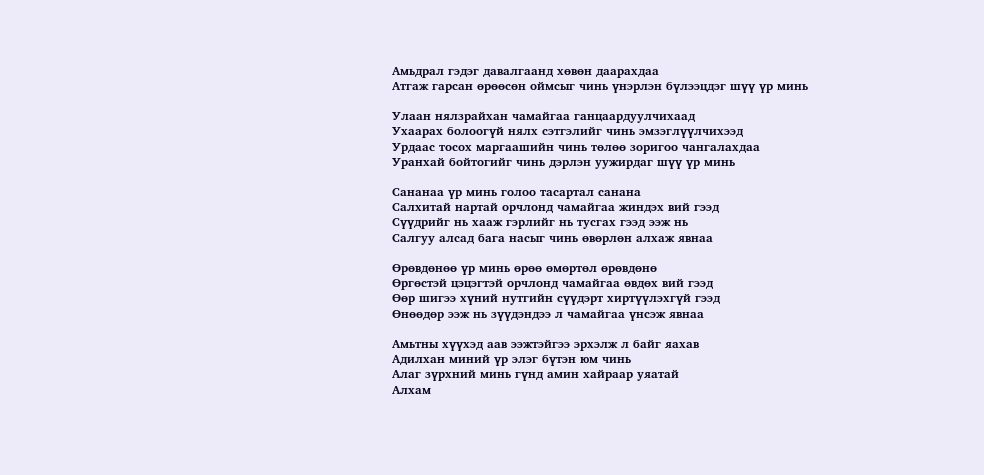Амьдрал гэдэг давалгаанд хөвөн даарахдаа
Атгаж гарсан өрөөсөн оймсыг чинь үнэрлэн бүлээцдэг шүү үр минь

Улаан нялзрайхан чамайгаа ганцаардуулчихаад
Ухаарах болоогүй нялх сэтгэлийг чинь эмзэглүүлчихээд
Урдаас тосох маргаашийн чинь төлөө зоригоо чангалахдаа
Уранхай бойтогийг чинь дэрлэн уужирдаг шүү үр минь

Сананаа үр минь голоо тасартал санана
Салхитай нартай орчлонд чамайгаа жиндэх вий гээд
Сүүдрийг нь хааж гэрлийг нь тусгах гээд ээж нь
Салгуу алсад бага насыг чинь өвөрлөн алхаж явнаа

Өрөвдөнөө үр минь өрөө өмөртөл өрөвдөнө
Өргөстэй цэцэгтэй орчлонд чамайгаа өвдөх вий гээд
Өөр шигээ хүний нутгийн сүүдэрт хиртүүлэхгүй гээд
Өнөөдөр ээж нь зүүдэндээ л чамайгаа үнсэж явнаа

Амьтны хүүхэд аав ээжтэйгээ эрхэлж л байг яахав
Адилхан миний үр элэг бүтэн юм чинь
Алаг зүрхний минь гүнд амин хайраар уяатай
Алхам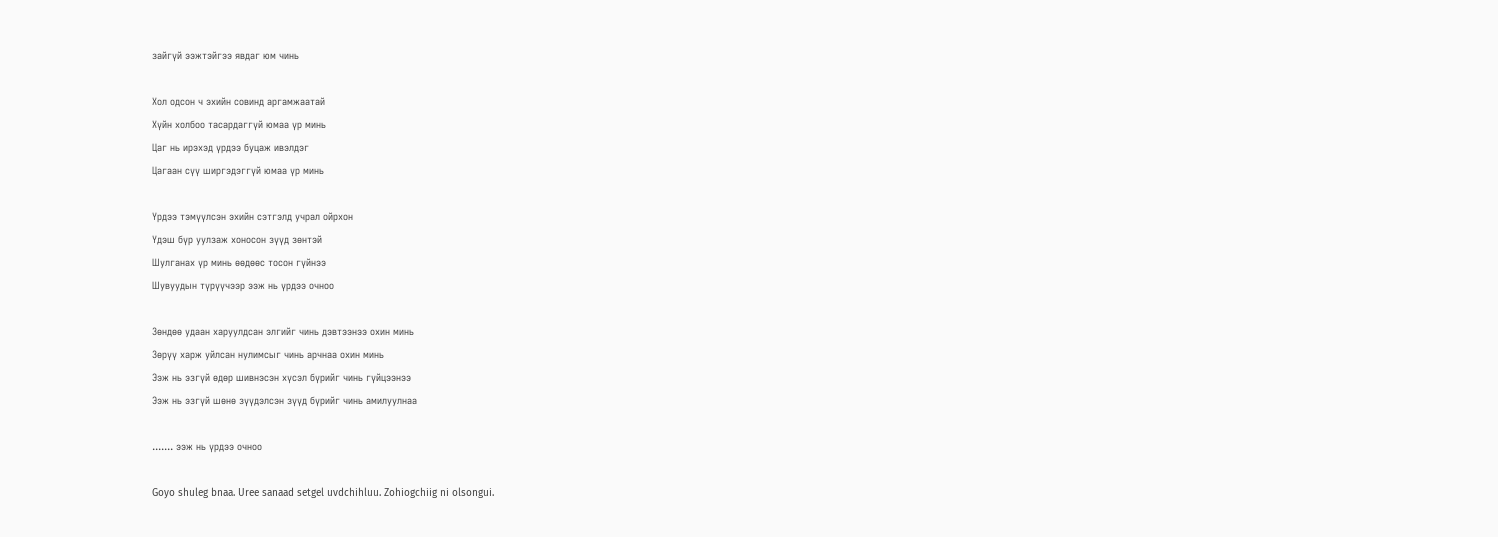зайгүй ээжтэйгээ явдаг юм чинь

Хол одсон ч эхийн совинд аргамжаатай
Хүйн холбоо тасардаггүй юмаа үр минь
Цаг нь ирэхэд үрдээ буцаж ивэлдэг
Цагаан сүү ширгэдэггүй юмаа үр минь

Үрдээ тэмүүлсэн эхийн сэтгэлд учрал ойрхон
Үдэш бүр уулзаж хоносон зүүд зөнтэй
Шулганах үр минь өөдөөс тосон гүйнээ
Шувуудын түрүүчээр ээж нь үрдээ очноо

Зөндөө удаан харуулдсан элгийг чинь дэвтээнээ охин минь
Зөрүү харж уйлсан нулимсыг чинь арчнаа охин минь
Ээж нь эзгүй өдөр шивнэсэн хүсэл бүрийг чинь гүйцээнээ
Ээж нь эзгүй шөнө зүүдэлсэн зүүд бүрийг чинь амилуулнаа

....... ээж нь үрдээ очноо

Goyo shuleg bnaa. Uree sanaad setgel uvdchihluu. Zohiogchiig ni olsongui.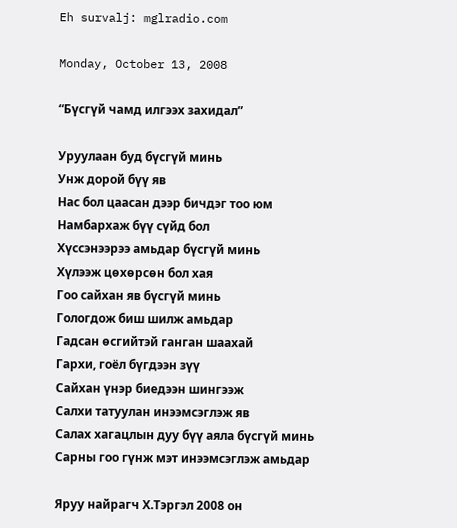Eh survalj: mglradio.com

Monday, October 13, 2008

“Бүсгүй чамд илгээх захидал”

Уруулаан буд бүсгүй минь
Унж дорой бүү яв
Нас бол цаасан дээр бичдэг тоо юм
Намбархаж бүү сүйд бол
Хүссэнээрээ амьдар бүсгүй минь
Хүлээж цөхөрсөн бол хая
Гоо сайхан яв бүсгүй минь
Гологдож биш шилж амьдар
Гадсан өсгийтэй ганган шаахай
Гархи, гоёл бүгдээн зүү
Сайхан үнэр биедээн шингээж
Салхи татуулан инээмсэглэж яв
Салах хагацлын дуу бүү аяла бүсгүй минь
Сарны гоо гүнж мэт инээмсэглэж амьдар

Яруу найрагч Х.Тэргэл 2008 он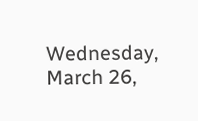Wednesday, March 26,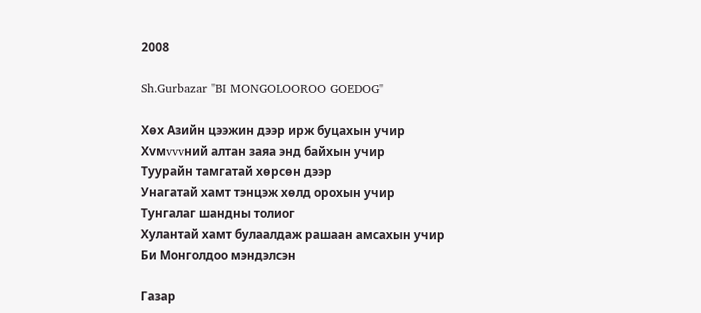2008

Sh.Gurbazar "BI MONGOLOOROO GOEDOG"

Хөх Азийн цээжин дээр ирж буцахын учир
Хvмvvvний алтан заяа энд байхын учир
Туурайн тамгатай хөрсөн дээр
Унагатай хамт тэнцэж хөлд орохын учир
Тунгалаг шандны толиог
Хулантай хамт булаалдаж рашаан амсахын учир
Би Монголдоо мэндэлсэн

Газар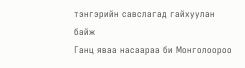тэнгэрийн савслагад гайхуулан байж
Ганц яваа насаараа би Монголоороо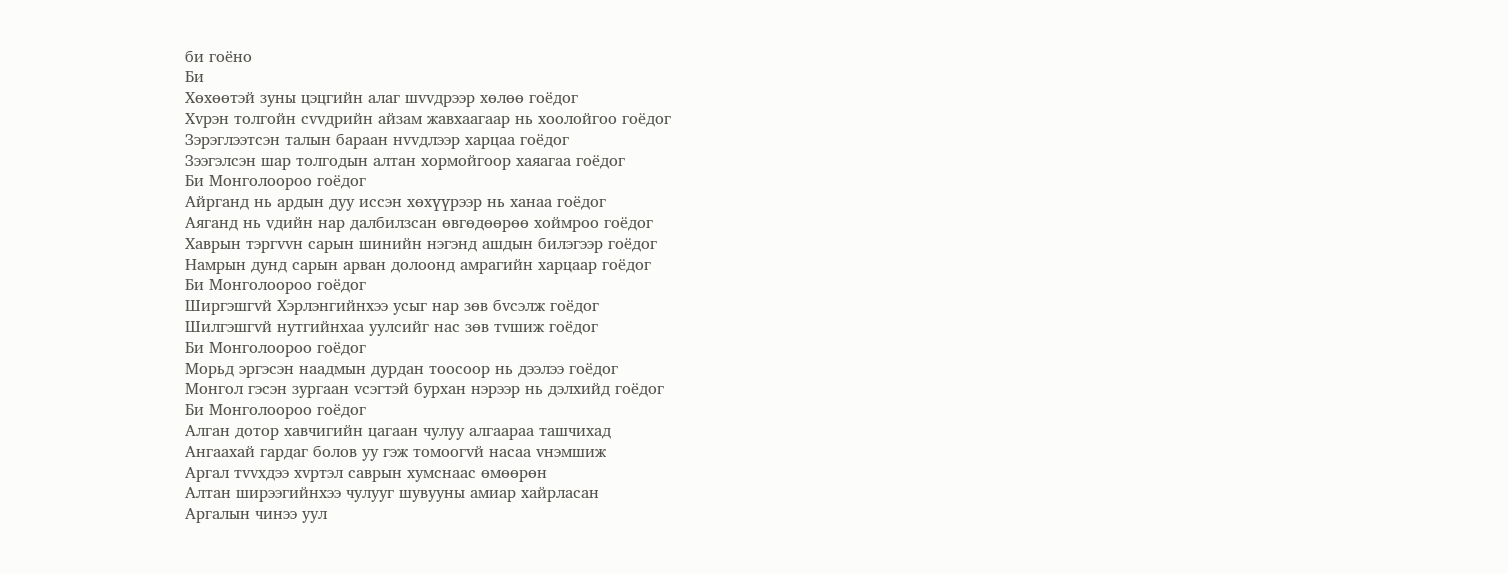би гоёно
Би
Хөхөөтэй зуны цэцгийн алаг шvvдрээр хөлөө гоёдог
Хvрэн толгойн сvvдрийн айзам жавхаагаар нь хоолойгоо гоёдог
Зэрэглээтсэн талын бараан нvvдлээр харцаа гоёдог
Зээгэлсэн шар толгодын алтан хормойгоор хаяагаа гоёдог
Би Монголоороо гоёдог
Айрганд нь ардын дуу иссэн хөхүүрээр нь ханаа гоёдог
Аяганд нь vдийн нар далбилзсан өвгөдөөрөө хоймроо гоёдог
Хаврын тэргvvн сарын шинийн нэгэнд ашдын билэгээр гоёдог
Намрын дунд сарын арван долоонд амрагийн харцаар гоёдог
Би Монголоороо гоёдог
Ширгэшгvй Хэрлэнгийнхээ усыг нар зөв бvсэлж гоёдог
Шилгэшгvй нутгийнхаа уулсийг нас зөв тvшиж гоёдог
Би Монголоороо гоёдог
Морьд эргэсэн наадмын дурдан тоосоор нь дээлээ гоёдог
Монгол гэсэн зургаан vсэгтэй бурхан нэрээр нь дэлхийд гоёдог
Би Монголоороо гоёдог
Алган дотор хавчигийн цагаан чулуу алгаараа ташчихад
Ангаахай гардаг болов уу гэж томоогvй насаа vнэмшиж
Аргал тvvхдээ хvртэл саврын хумснаас өмөөрөн
Алтан ширээгийнхээ чулууг шувууны амиар хайрласан
Аргалын чинээ уул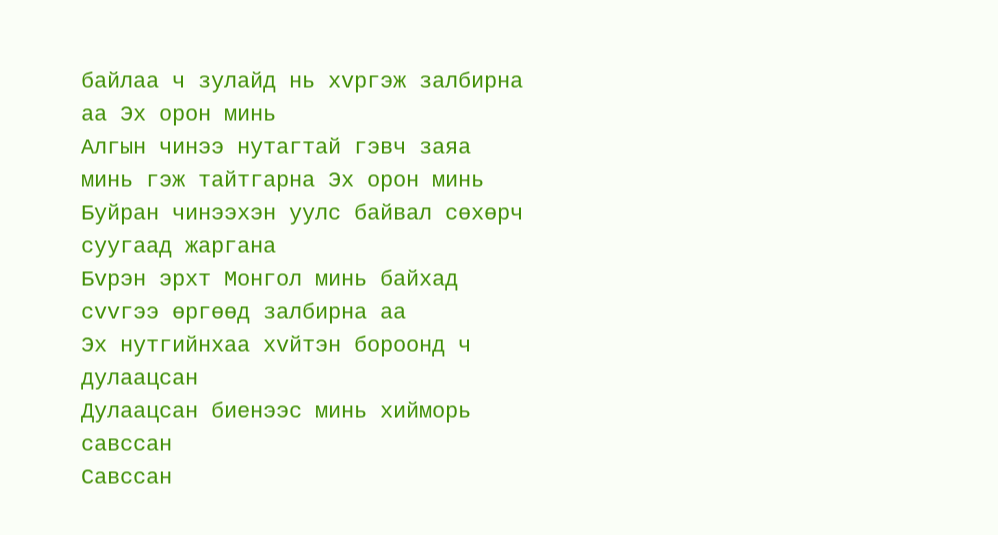байлаа ч зулайд нь хvргэж залбирна аа Эх орон минь
Алгын чинээ нутагтай гэвч заяа минь гэж тайтгарна Эх орон минь
Буйран чинээхэн уулс байвал сөхөрч суугаад жаргана
Бvрэн эрхт Монгол минь байхад сvvгээ өргөөд залбирна аа
Эх нутгийнхаа хvйтэн бороонд ч дулаацсан
Дулаацсан биенээс минь хийморь савссан
Савссан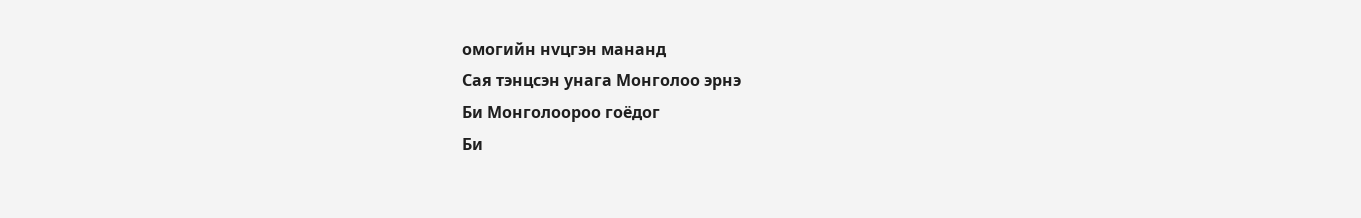омогийн нvцгэн мананд
Сая тэнцсэн унага Монголоо эрнэ
Би Монголоороо гоёдог
Би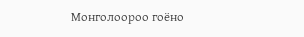Монголоороо гоёно